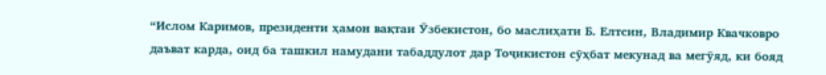“Ислом Каримов, президенти ҳамон вақтаи Ӯзбекистон, бо маслиҳати Б. Елтсин, Владимир Квачковро даъват карда, оид ба ташкил намудани табаддулот дар Тоҷикистон сӯҳбат мекунад ва мегӯяд, ки бояд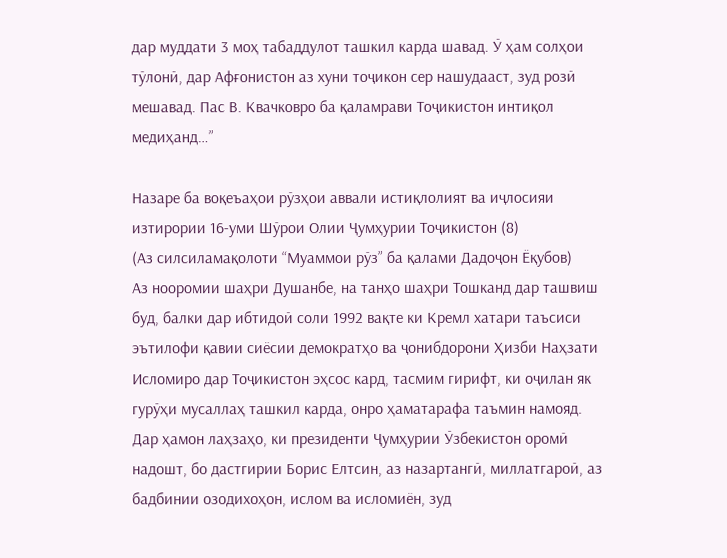дар муддати 3 моҳ табаддулот ташкил карда шавад. Ӯ ҳам солҳои тӯлонӣ, дар Афғонистон аз хуни тоҷикон сер нашудааст, зуд розӣ мешавад. Пас В. Квачковро ба қаламрави Тоҷикистон интиқол медиҳанд…”

Назаре ба воқеъаҳои рӯзҳои аввали истиқлолият ва иҷлосияи изтирории 16-уми Шӯрои Олии Ҷумҳурии Тоҷикистон (8)
(Аз силсиламақолоти “Муаммои рӯз” ба қалами Дадоҷон Ёқубов)
Аз нооромии шаҳри Душанбе, на танҳо шаҳри Тошканд дар ташвиш буд, балки дар ибтидоӣ соли 1992 вақте ки Кремл хатари таъсиси эътилофи қавии сиёсии демократҳо ва ҷонибдорони Ҳизби Наҳзати Исломиро дар Тоҷикистон эҳсос кард, тасмим гирифт, ки оҷилан як гурӯҳи мусаллаҳ ташкил карда, онро ҳаматарафа таъмин намояд.
Дар ҳамон лаҳзаҳо, ки президенти Ҷумҳурии Ӯзбекистон оромӣ надошт, бо дастгирии Борис Елтсин, аз назартангӣ, миллатгароӣ, аз бадбинии озодихоҳон, ислом ва исломиён, зуд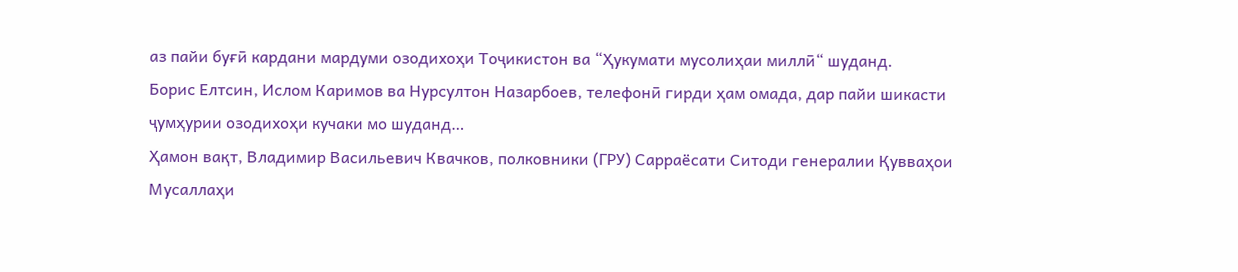аз пайи буғӣ кардани мардуми озодихоҳи Тоҷикистон ва “Ҳукумати мусолиҳаи миллӣ“ шуданд.
Борис Елтсин, Ислом Каримов ва Нурсултон Назарбоев, телефонӣ гирди ҳам омада, дар пайи шикасти ҷумҳурии озодихоҳи кучаки мо шуданд…
Ҳамон вақт, Владимир Васильевич Квачков, полковники (ГРУ) Сарраёсати Ситоди генералии Қувваҳои Мусаллаҳи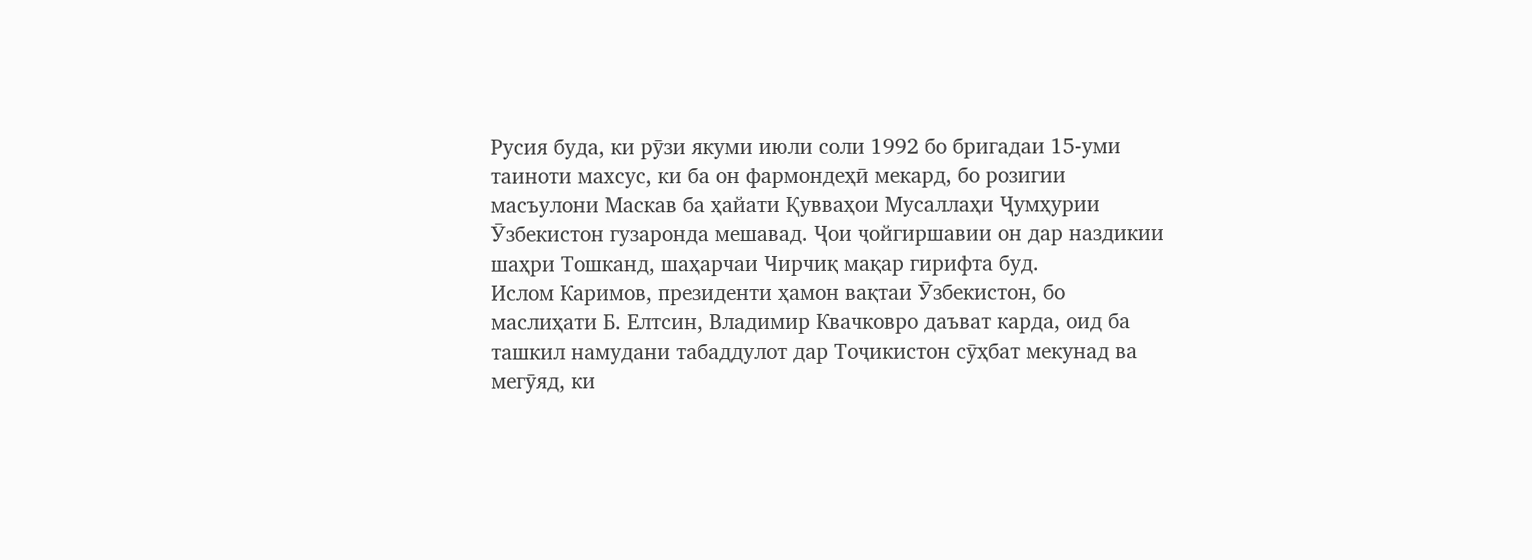Русия буда, ки рӯзи якуми июли соли 1992 бо бригадаи 15-уми таиноти махсус, ки ба он фармондеҳӣ мекард, бо розигии масъулони Маскав ба ҳайати Қувваҳои Мусаллаҳи Ҷумҳурии Ӯзбекистон гузаронда мешавад. Ҷои ҷойгиршавии он дар наздикии шаҳри Тошканд, шаҳарчаи Чирчиқ мақар гирифта буд.
Ислом Каримов, президенти ҳамон вақтаи Ӯзбекистон, бо маслиҳати Б. Елтсин, Владимир Квачковро даъват карда, оид ба ташкил намудани табаддулот дар Тоҷикистон сӯҳбат мекунад ва мегӯяд, ки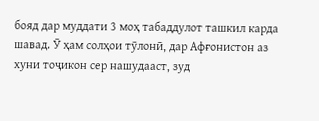бояд дар муддати 3 моҳ табаддулот ташкил карда шавад. Ӯ ҳам солҳои тӯлонӣ, дар Афғонистон аз хуни тоҷикон сер нашудааст, зуд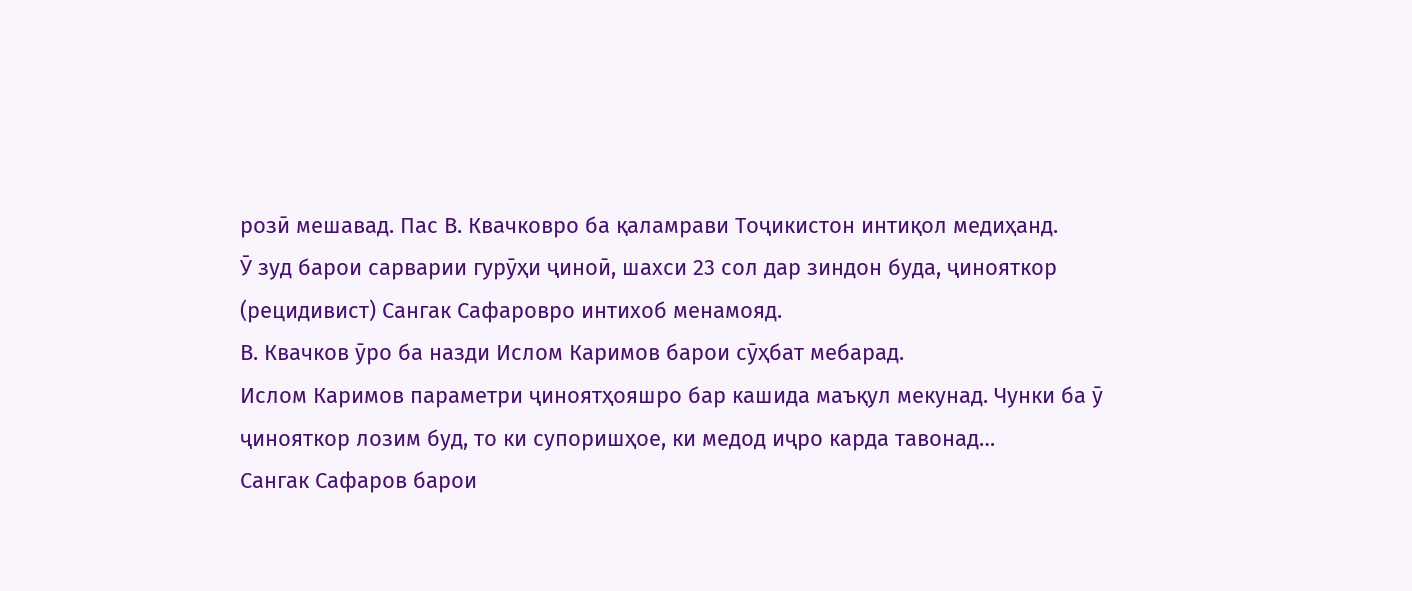розӣ мешавад. Пас В. Квачковро ба қаламрави Тоҷикистон интиқол медиҳанд.
Ӯ зуд барои сарварии гурӯҳи ҷиноӣ, шахси 23 сол дар зиндон буда, ҷинояткор (рецидивист) Сангак Сафаровро интихоб менамояд.
В. Квачков ӯро ба назди Ислом Каримов барои сӯҳбат мебарад.
Ислом Каримов параметри ҷиноятҳояшро бар кашида маъқул мекунад. Чунки ба ӯ ҷинояткор лозим буд, то ки супоришҳое, ки медод иҷро карда тавонад…
Сангак Сафаров барои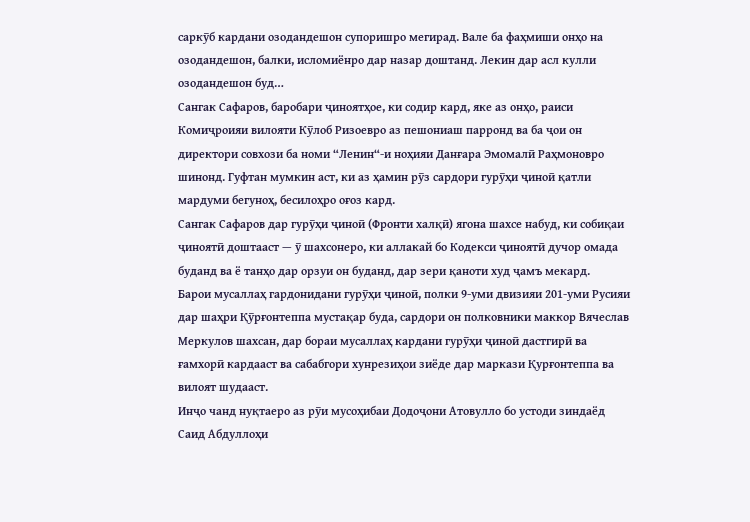саркӯб кардани озодандешон супоришро мегирад. Вале ба фаҳмиши онҳо на озодандешон, балки, исломиёнро дар назар доштанд. Лекин дар асл кулли озодандешон буд…
Сангак Сафаров, баробари ҷиноятҳое, ки содир кард, яке аз онҳо, раиси Комиҷроияи вилояти Кӯлоб Ризоевро аз пешониаш парронд ва ба ҷои он директори совхози ба номи “Ленин“-и ноҳияи Данғара Эмомалӣ Раҳмоновро шинонд. Гуфтан мумкин аст, ки аз ҳамин рӯз сардори гурӯҳи ҷиноӣ қатли мардуми бегуноҳ, бесилоҳро оғоз кард.
Сангак Сафаров дар гурӯҳи ҷиноӣ (Фронти халқӣ) ягона шахсе набуд, ки собиқаи ҷиноятӣ доштааст — ӯ шахсонеро, ки аллакай бо Кодекси ҷиноятӣ дучор омада буданд ва ё танҳо дар орзуи он буданд, дар зери қаноти худ ҷамъ мекард.
Барои мусаллаҳ гардонидани гурӯҳи ҷиноӣ, полки 9-уми двизияи 201-уми Русияи дар шаҳри Қӯрғонтеппа мустақар буда, сардори он полковники маккор Вячеслав Меркулов шахсан, дар бораи мусаллаҳ кардани гурӯҳи ҷиноӣ дастгирӣ ва ғамхорӣ кардааст ва сабабгори хунрезиҳои зиёде дар маркази Қурғонтеппа ва вилоят шудааст.
Инҷо чанд нуқтаеро аз рӯи мусоҳибаи Додоҷони Атовулло бо устоди зиндаёд Саид Абдуллоҳи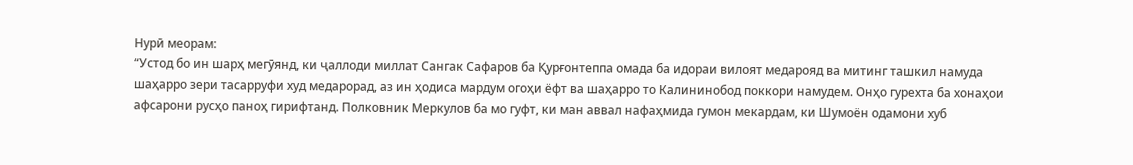Нурӣ меорам:
“Устод бо ин шарҳ мегӯянд, ки ҷаллоди миллат Сангак Сафаров ба Қурғонтеппа омада ба идораи вилоят медарояд ва митинг ташкил намуда шаҳарро зери тасарруфи худ медарорад, аз ин ҳодиса мардум огоҳи ёфт ва шаҳарро то Калининобод поккори намудем. Онҳо гурехта ба хонаҳои афсарони русҳо паноҳ гирифтанд. Полковник Меркулов ба мо гуфт, ки ман аввал нафаҳмида гумон мекардам, ки Шумоён одамони хуб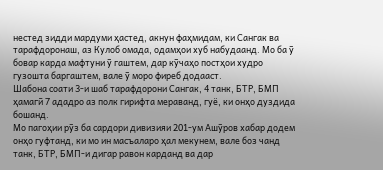нестед зидди мардуми ҳастед, акнун фаҳмидам, ки Сангак ва тарафдоронаш, аз Кулоб омада, одамҳои хуб набудаанд. Мо ба ӯ бовар карда мафтуни ӯ гаштем, дар кӯчаҳо постҳои худро гузошта баргаштем, вале ӯ моро фиреб додааст.
Шабона соати 3-и шаб тарафдорони Сангак, 4 танк, БТР, БМП ҳамагӣ 7 ададро аз полк гирифта мераванд, гуё, ки онҳо дуздида бошанд.
Мо пагоҳии рӯз ба сардори дивизияи 201-ум Ашӯров хабар додем онҳо гуфтанд, ки мо ин масъаларо ҳал мекунем, вале боз чанд танк, БТР, БМП-и дигар равон карданд ва дар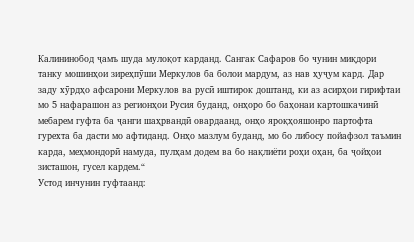Калининобод ҷамъ шуда мулоқот карданд. Сангак Сафаров бо чунин миқдори танку мошинҳои зиреҳпӯши Меркулов ба болои мардум, аз нав ҳуҷум кард. Дар заду хӯрдҳо афсарони Меркулов ва русӣ иштирок доштанд, ки аз асирҳои гирифтаи мо 5 нафарашон аз регионҳои Русия буданд, онҳоро бо баҳонаи картошкачинӣ мебарем гуфта ба ҷанги шаҳрвандӣ овардаанд, онҳо яроқҳояшонро партофта гурехта ба дасти мо афтиданд. Онҳо мазлум буданд, мо бо либосу пойафзол таъмин карда, меҳмондорӣ намуда, пулҳам додем ва бо нақлиёти роҳи оҳан, ба ҷойҳои зисташон, гусел кардем.“
Устод инчунин гуфтаанд: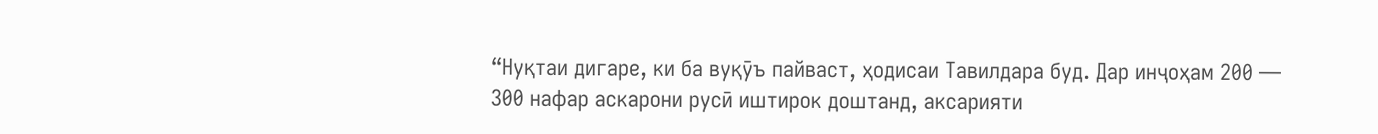“Нуқтаи дигаре, ки ба вуқӯъ пайваст, ҳодисаи Тавилдара буд. Дар инҷоҳам 200 — 300 нафар аскарони русӣ иштирок доштанд, аксарияти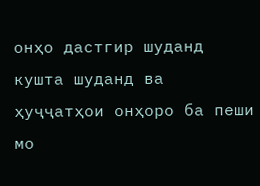онҳо дастгир шуданд кушта шуданд ва ҳуҷҷатҳои онҳоро ба пеши мо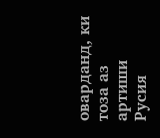оварданд, ки тоза аз артиши Русия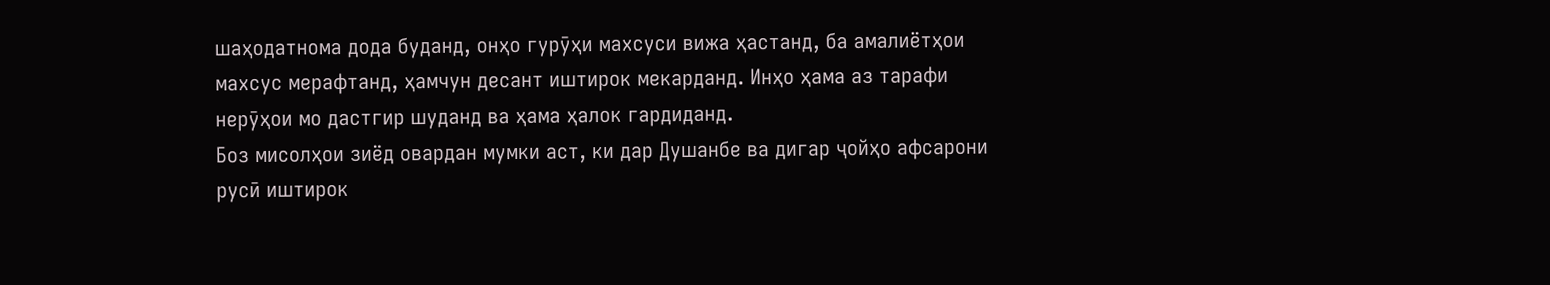шаҳодатнома дода буданд, онҳо гурӯҳи махсуси вижа ҳастанд, ба амалиётҳои махсус мерафтанд, ҳамчун десант иштирок мекарданд. Инҳо ҳама аз тарафи нерӯҳои мо дастгир шуданд ва ҳама ҳалок гардиданд.
Боз мисолҳои зиёд овардан мумки аст, ки дар Душанбе ва дигар ҷойҳо афсарони русӣ иштирок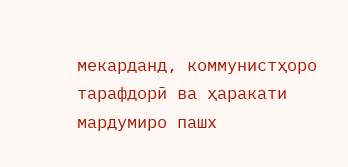мекарданд, коммунистҳоро тарафдорӣ ва ҳаракати мардумиро пашх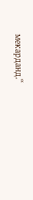мекарданд.“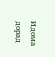Идома дорад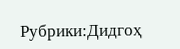Рубрики:Дидгоҳ